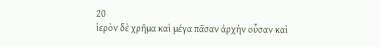20
ἱερὸν δὲ χρῆμα καὶ μέγα πᾶσαν ἀρχὴν οὖσαν καὶ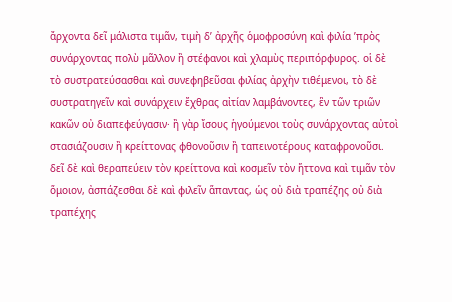ἄρχοντα δεῖ μάλιστα τιμᾶν, τιμὴ δʼ ἀρχῆς ὁμοφροσύνη καὶ φιλία ʼπρὸς συνάρχοντας πολὺ μᾶλλον ἢ στέφανοι καὶ χλαμὺς περιπόρφυρος. οἱ δὲ τὸ συστρατεύσασθαι καὶ συνεφηβεῦσαι φιλίας ἀρχὴν τιθέμενοι, τὸ δὲ συστρατηγεῖν καὶ συνάρχειν ἔχθρας αἰτίαν λαμβάνοντες, ἓν τῶν τριῶν κακῶν οὐ διαπεφεύγασιν· ἢ γὰρ ἴσους ἡγούμενοι τοὺς συνάρχοντας αὐτοὶ στασιάζουσιν ἢ κρείττονας φθονοῦσιν ἢ ταπεινοτέρους καταφρονοῦσι. δεῖ δὲ καὶ θεραπεύειν τὸν κρείττονα καὶ κοσμεῖν τὸν ἥττονα καὶ τιμᾶν τὸν ὅμοιον, ἀσπάζεσθαι δὲ καὶ φιλεῖν ἅπαντας, ὡς οὐ διὰ τραπέζης οὐ διὰ τραπέχης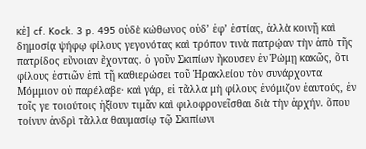κἑ] cf. Kock. 3 p. 495 οὐδὲ κώθωνος οὐδʼ ἐφʼ ἑστίας, ἀλλὰ κοινῇ καὶ δημοσίᾳ ψήφῳ φίλους γεγονότας καὶ τρόπον τινὰ πατρῴαν τὴν ἀπὸ τῆς πατρίδος εὔνοιαν ἔχοντας. ὁ γοῦν Σκιπίων ἤκουσεν ἐν Ῥώμῃ κακῶς, ὅτι φίλους ἑστιῶν ἐπὶ τῇ καθιερώσει τοῦ Ἡρακλείου τὸν συνάρχοντα Μόμμιον οὐ παρέλαβε· καὶ γάρ, εἰ τἄλλα μὴ φίλους ἐνόμιζον ἑαυτούς, ἐν τοῖς γε τοιούτοις ἠξίουν τιμᾶν καὶ φιλοφρονεῖσθαι διὰ τὴν ἀρχήν. ὅπου τοίνυν ἀνδρὶ τἄλλα θαυμασίῳ τῷ Σκιπίωνι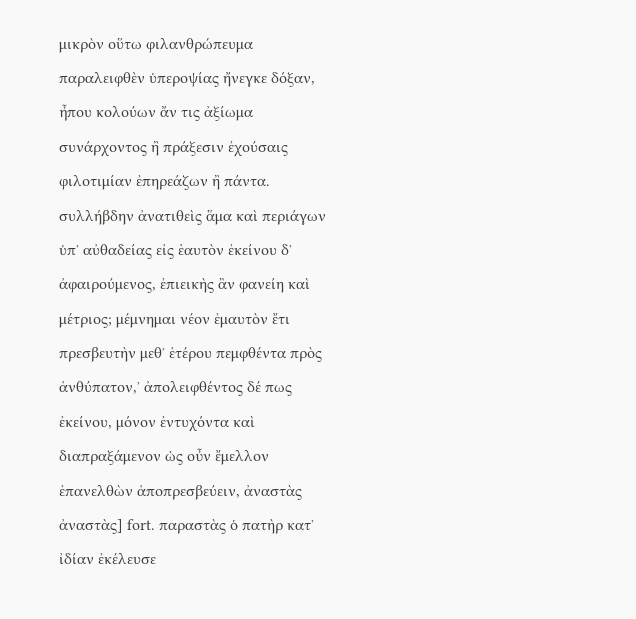μικρὸν οὕτω φιλανθρώπευμα παραλειφθὲν ὑπεροψίας ἤνεγκε δόξαν, ἦπου κολούων ἄν τις ἀξίωμα συνάρχοντος ἢ πράξεσιν ἐχούσαις φιλοτιμίαν ἐπηρεάζων ἢ πάντα. συλλήβδην ἀνατιθεὶς ἅμα καὶ περιάγων ὑπʼ αὐθαδείας εἰς ἑαυτὸν ἐκείνου δʼ ἀφαιρούμενος, ἐπιεικὴς ἂν φανείη καὶ μέτριος; μέμνημαι νέον ἐμαυτὸν ἔτι πρεσβευτὴν μεθʼ ἑτέρου πεμφθέντα πρὸς ἀνθύπατον,ʼ ἀπολειφθέντος δέ πως ἐκείνου, μόνον ἐντυχόντα καὶ διαπραξάμενον ὡς οὖν ἔμελλον ἐπανελθὼν ἀποπρεσβεύειν, ἀναστὰς ἀναστὰς] fort. παραστὰς ὁ πατὴρ κατʼ ἰδίαν ἐκέλευσε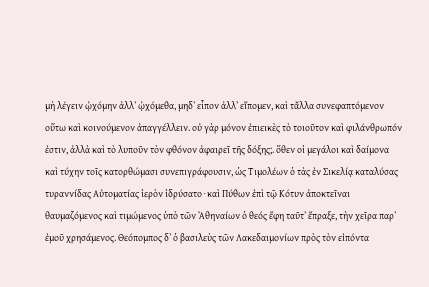μὴ λέγειν ᾠχόμην ἀλλʼ ᾠχόμεθα, μηδʼ εἶπον ἀλλʼ εἴπομεν, καὶ τἄλλα συνεφαπτόμενον οὕτω καὶ κοινούμενον ἀπαγγέλλειν. οὐ γὰρ μόνον ἐπιεικὲς τὸ τοιοῦτον καὶ φιλάνθρωπόν ἐστιν, ἀλλὰ καὶ τὸ λυποῦν τὸν φθόνον ἀφαιρεῖ τῆς δόξης;. ὅθεν οἱ μεγάλοι καὶ δαίμονα καὶ τύχην τοῖς κατορθώμασι συνεπιγράφουσιν, ὡς Τιμολέων ὁ τὰς ἐν Σικελίᾳ καταλύσας τυραννίδας Αὐτοματίας ἱερὸν ἱδρύσατο · καὶ Πύθων ἐπὶ τῷ Κότυν ἀποκτεῖναι θαυμαζόμενος καὶ τιμώμενος ὑπὸ τῶν Ἀθηναίων ὁ θεός ἔφη ταῦτʼ ἔπραξε, τὴν χεῖρα παρʼ ἐμοῦ χρησάμενος. Θεόπομπος δʼ ὁ βασιλεὺς τῶν Λακεδαιμονίων πρὸς τὸν εἰπόντα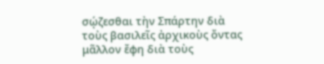σῴζεσθαι τὴν Σπάρτην διὰ τοὺς βασιλεῖς ἀρχικοὺς ὄντας μᾶλλον ἔφη διὰ τοὺς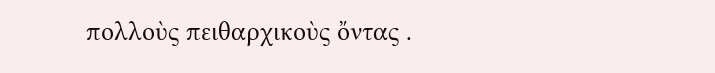πολλοὺς πειθαρχικοὺς ὄντας .